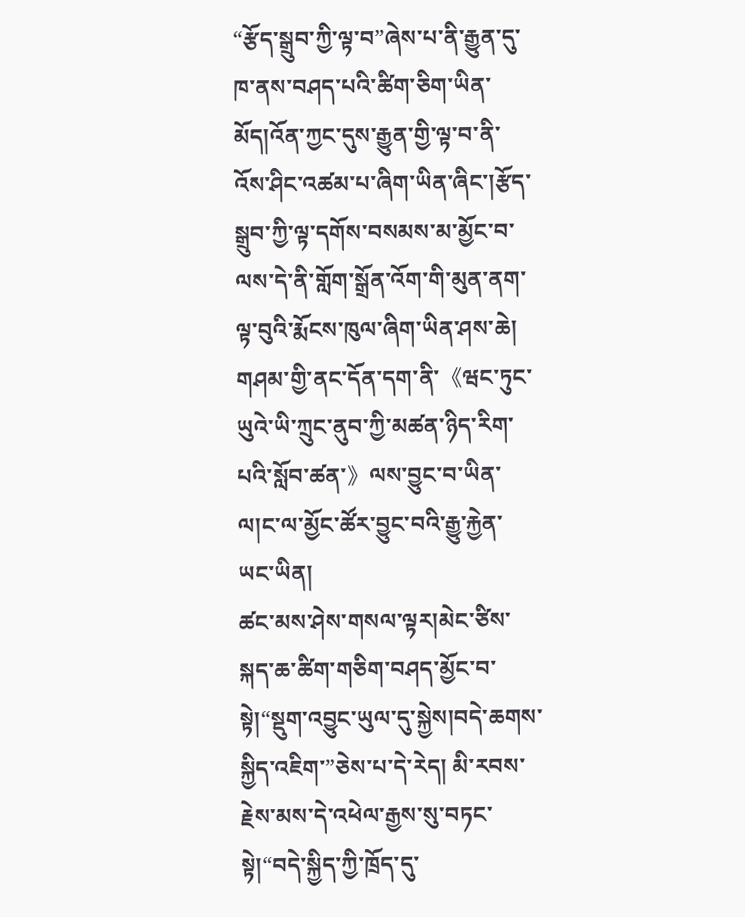“རྩོད་སྒྲུབ་ཀྱི་ལྟ་བ”ཞེས་པ་ནི་རྒྱུན་དུ་ཁ་ནས་བཤད་པའི་ཚིག་ཅིག་ཡིན་མོད།འོན་ཀྱང་དུས་རྒྱུན་གྱི་ལྟ་བ་ནི་འོས་ཤིང་འཚམ་པ་ཞིག་ཡིན་ཞིང་།རྩོད་སྒྲུབ་ཀྱི་ལྟ་དགོས་བསམས་མ་མྱོང་བ་ལས་དེ་ནི་གློག་སྒྲོན་འོག་གི་མུན་ནག་ལྟ་བུའི་རྨོངས་ཁུལ་ཞིག་ཡིན་ཤས་ཆེ།
གཤམ་གྱི་ནང་དོན་དག་ནི་《ཝང་ཏུང་ཡུའེ་ཡི་ཀྲུང་ནུབ་ཀྱི་མཚན་ཉིད་རིག་པའི་སློབ་ཚན་》ལས་བྱུང་བ་ཡིན་ལ།ང་ལ་མྱོང་ཚོར་བྱུང་བའི་རྒྱུ་རྐྱེན་ཡང་ཡིན།
ཚང་མས་ཤེས་གསལ་ལྟར།མེང་ཙིས་སྐད་ཆ་ཚིག་གཅིག་བཤད་མྱོང་བ་སྟེ།“སྡུག་འབྱུང་ཡུལ་དུ་སྐྱེས།བདེ་ཆགས་སྐྱིད་འཇིག་”ཅེས་པ་དེ་རེད། མི་རབས་རྗེས་མས་དེ་འཕེལ་རྒྱས་སུ་བཏང་སྟེ།“བདེ་སྐྱིད་ཀྱི་ཁྲོད་དུ་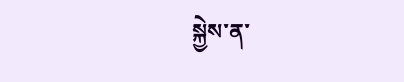སྐྱེས་ན་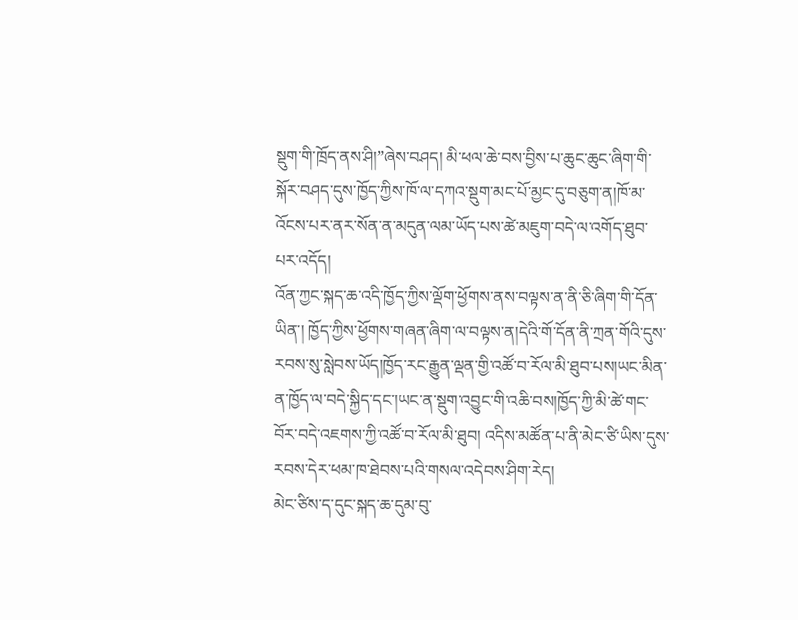སྡུག་གི་ཁྲོད་ནས་ཤི།”ཞེས་བཤད། མི་ཕལ་ཆེ་བས་བྱིས་པ་ཆུང་ཆུང་ཞིག་གི་སྐོར་བཤད་དུས་ཁྱོད་ཀྱིས་ཁོ་ལ་དཀའ་སྡུག་མང་པོ་མྱང་དུ་བཅུག་ན།ཁོ་མ་འོངས་པར་ནར་སོན་ན་མདུན་ལམ་ཡོད་པས་ཚེ་མཇུག་བདེ་ལ་འགོད་ཐུབ་པར་འདོད།
འོན་ཀྱང་སྐད་ཆ་འདི་ཁྱོད་ཀྱིས་ལྡོག་ཕྱོགས་ནས་བལྟས་ན་ནི་ཅི་ཞིག་གི་དོན་ཡིན་། ཁྱོད་ཀྱིས་ཕྱོགས་གཞན་ཞིག་ལ་བལྟས་ན།དེའི་གོ་དོན་ནི་ཀྲན་གོའི་དུས་རབས་སུ་སླེབས་ཡོད།ཁྱོད་རང་རྒྱུན་ལྡན་གྱི་འཚོ་བ་རོལ་མི་ཐུབ་པས།ཡང་མིན་ན་ཁྱོད་ལ་བདེ་སྐྱིད་དང་།ཡང་ན་སྡུག་འབྱུང་གི་འཆི་བས།ཁྱོད་ཀྱི་མི་ཚེ་གང་བོར་བདེ་འཇགས་ཀྱི་འཚོ་བ་རོལ་མི་ཐུབ། འདིས་མཚོན་པ་ནི་མེང་ཙི་ཡིས་དུས་རབས་དེར་ཕམ་ཁ་ཐེབས་པའི་གསལ་འདེབས་ཤིག་རེད།
མེང་ཙིས་ད་དུང་སྐད་ཆ་དུམ་བུ་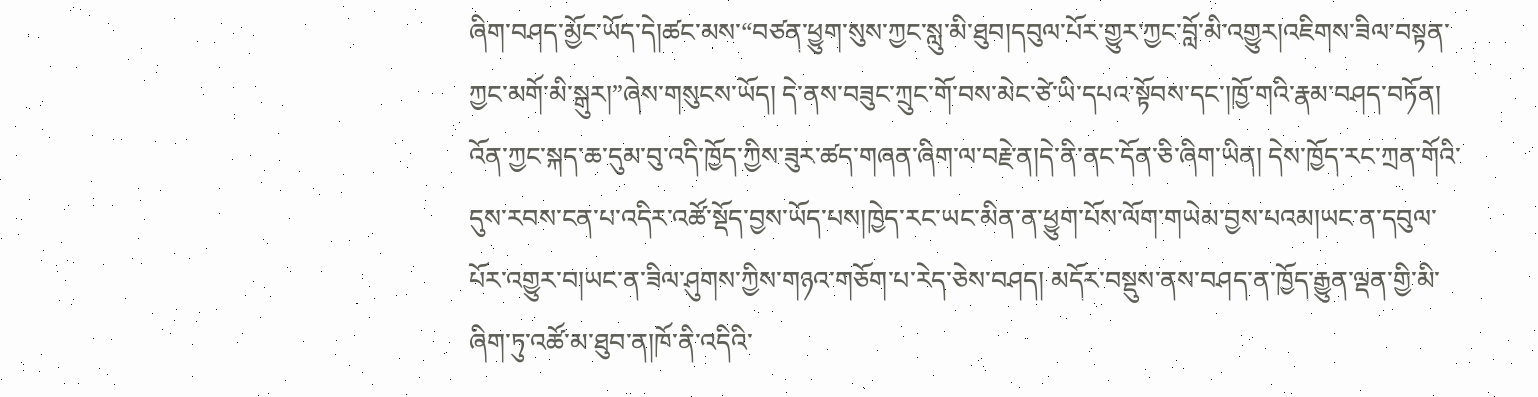ཞིག་བཤད་མྱོང་ཡོད་དེ།ཚང་མས་“བཙན་ཕྱུག་སུས་ཀྱང་སླུ་མི་ཐུབ།དབུལ་པོར་གྱུར་ཀྱང་བློ་མི་འགྱུར།འཇིགས་ཟིལ་བསྟན་ཀྱང་མགོ་མི་སྒུར།”ཞེས་གསུངས་ཡོད། དེ་ནས་བཟུང་ཀྲུང་གོ་བས་མེང་ཙེ་ཡི་དཔའ་སྟོབས་དང་།ཁྱོ་གའི་རྣམ་བཤད་བཏོན། འོན་ཀྱང་སྐད་ཆ་དུམ་བུ་འདི་ཁྱོད་ཀྱིས་ཟུར་ཚད་གཞན་ཞིག་ལ་བརྗེ་ན།དེ་ནི་ནང་དོན་ཅི་ཞིག་ཡིན། དེས་ཁྱོད་རང་ཀྲན་གོའི་དུས་རབས་ངན་པ་འདིར་འཚོ་སྡོད་བྱས་ཡོད་པས།ཁྱེད་རང་ཡང་མིན་ན་ཕྱུག་པོས་ལོག་གཡེམ་བྱས་པའམ།ཡང་ན་དབུལ་པོར་འགྱུར་བ།ཡང་ན་ཟིལ་ཤུགས་ཀྱིས་གཉའ་གཅོག་པ་རེད་ཅེས་བཤད། མདོར་བསྡུས་ནས་བཤད་ན་ཁྱོད་རྒྱུན་ལྡན་གྱི་མི་ཞིག་ཏུ་འཚོ་མ་ཐུབ་ན།ཁོ་ནི་འདིའི་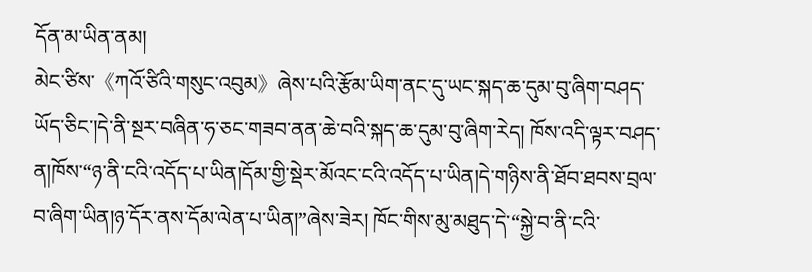དོན་མ་ཡིན་ནམ།
མེང་ཙིས་《ཀའོ་ཙིའི་གསུང་འབུམ》ཞེས་པའི་རྩོམ་ཡིག་ནང་དུ་ཡང་སྐད་ཆ་དུམ་བུ་ཞིག་བཤད་ཡོད་ཅིང་།དེ་ནི་སྔར་བཞིན་ཧ་ཅང་གཟབ་ནན་ཆེ་བའི་སྐད་ཆ་དུམ་བུ་ཞིག་རེད། ཁོས་འདི་ལྟར་བཤད་ན།ཁོས་“ཉ་ནི་ངའི་འདོད་པ་ཡིན།དོམ་གྱི་སྡེར་མོའང་ངའི་འདོད་པ་ཡིན།དེ་གཉིས་ནི་ཐོབ་ཐབས་བྲལ་བ་ཞིག་ཡིན།ཉ་དོར་ནས་དོམ་ལེན་པ་ཡིན།”ཞེས་ཟེར། ཁོང་གིས་མུ་མཐུད་དེ་“སྐྱེ་བ་ནི་ངའི་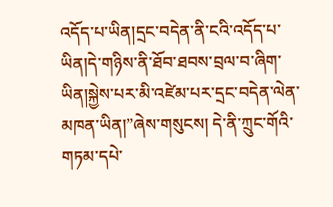འདོད་པ་ཡིན།དྲང་བདེན་ནི་ངའི་འདོད་པ་ཡིན།དེ་གཉིས་ནི་ཐོབ་ཐབས་བྲལ་བ་ཞིག་ཡིན།སྐྱེས་པར་མི་འཛེམ་པར་དྲང་བདེན་ལེན་མཁན་ཡིན།”ཞེས་གསུངས། དེ་ནི་ཀྲུང་གོའི་གཏམ་དཔེ་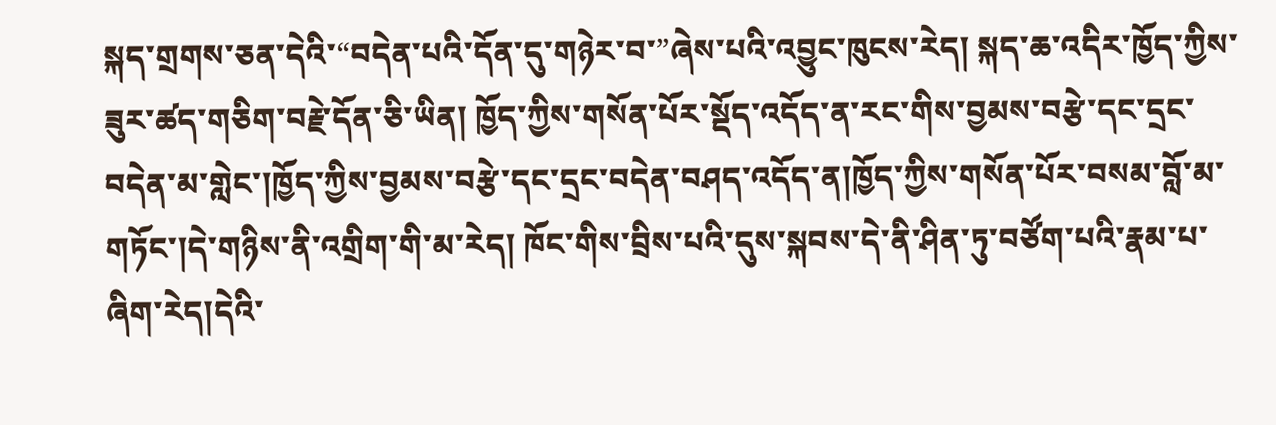སྐད་གྲགས་ཅན་དེའི་“བདེན་པའི་དོན་དུ་གཉེར་བ་”ཞེས་པའི་འབྱུང་ཁུངས་རེད། སྐད་ཆ་འདིར་ཁྱོད་ཀྱིས་ཟུར་ཚད་གཅིག་བརྗེ་དོན་ཅི་ཡིན། ཁྱོད་ཀྱིས་གསོན་པོར་སྡོད་འདོད་ན་རང་གིས་བྱམས་བརྩེ་དང་དྲང་བདེན་མ་གླེང་།ཁྱོད་ཀྱིས་བྱམས་བརྩེ་དང་དྲང་བདེན་བཤད་འདོད་ན།ཁྱོད་ཀྱིས་གསོན་པོར་བསམ་བློ་མ་གཏོང་།དེ་གཉིས་ནི་འགྲིག་གི་མ་རེད། ཁོང་གིས་བྲིས་པའི་དུས་སྐབས་དེ་ནི་ཤིན་ཏུ་བཙོག་པའི་རྣམ་པ་ཞིག་རེད།དེའི་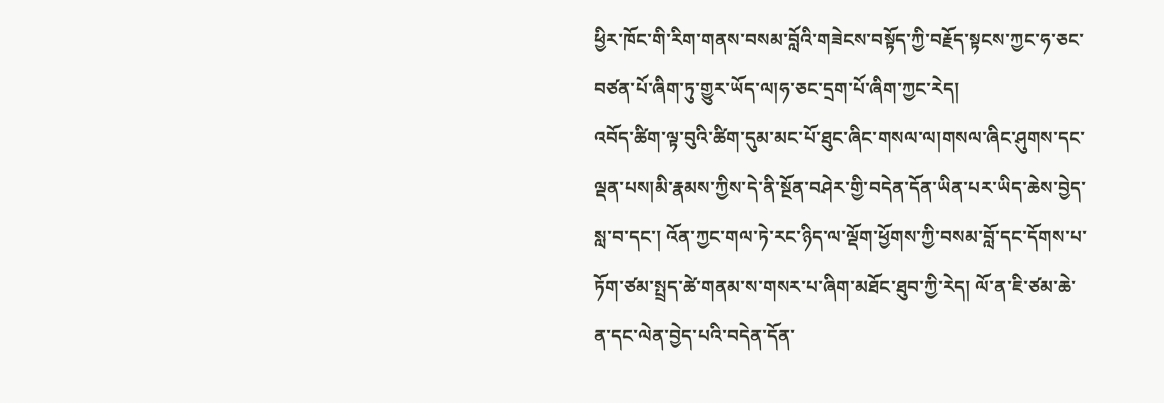ཕྱིར་ཁོང་གི་རིག་གནས་བསམ་བློའི་གཟེངས་བསྟོད་ཀྱི་བརྗོད་སྟངས་ཀྱང་ཧ་ཅང་བཙན་པོ་ཞིག་ཏུ་གྱུར་ཡོད་ལ།ཧ་ཅང་དྲག་པོ་ཞིག་ཀྱང་རེད།
འབོད་ཚིག་ལྟ་བུའི་ཚིག་དུམ་མང་པོ་ཐུང་ཞིང་གསལ་ལ།གསལ་ཞིང་ཤུགས་དང་ལྡན་པས།མི་རྣམས་ཀྱིས་དེ་ནི་སྔོན་བཤེར་གྱི་བདེན་དོན་ཡིན་པར་ཡིད་ཆེས་བྱེད་སླ་བ་དང་། འོན་ཀྱང་གལ་ཏེ་རང་ཉིད་ལ་ལྡོག་ཕྱོགས་ཀྱི་བསམ་བློ་དང་དོགས་པ་ཏོག་ཙམ་སྤྲད་ཚེ་གནམ་ས་གསར་པ་ཞིག་མཐོང་ཐུབ་ཀྱི་རེད། ལོ་ན་ཇི་ཙམ་ཆེ་ན་དང་ལེན་བྱེད་པའི་བདེན་དོན་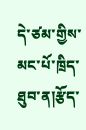དེ་ཙམ་གྱིས་མང་པོ་ཁྲིད་ཐུབ་ན།རྩོད་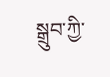སྒྲུབ་ཀྱི་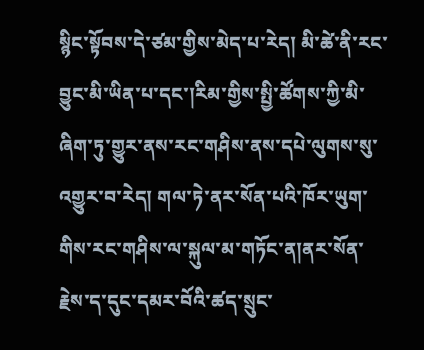སྙིང་སྟོབས་དེ་ཙམ་གྱིས་མེད་པ་རེད། མི་ཚེ་ནི་རང་བྱུང་མི་ཡིན་པ་དང་།རིམ་གྱིས་སྤྱི་ཚོགས་ཀྱི་མི་ཞིག་ཏུ་གྱུར་ནས་རང་གཤིས་ནས་དཔེ་ལུགས་སུ་འགྱུར་བ་རེད། གལ་ཏེ་ནར་སོན་པའི་ཁོར་ཡུག་གིས་རང་གཤིས་ལ་སྐུལ་མ་གཏོང་ན།ནར་སོན་རྗེས་ད་དུང་དམར་བོའི་ཚད་སྲུང་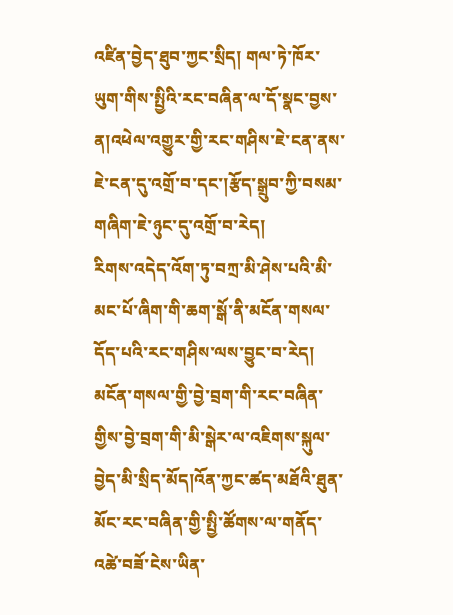འཛིན་བྱེད་ཐུབ་ཀྱང་སྲིད། གལ་ཏེ་ཁོར་ཡུག་གིས་སྤྱིའི་རང་བཞིན་ལ་དོ་སྣང་བྱས་ན།འཕེལ་འགྱུར་གྱི་རང་གཤིས་ཇེ་ངན་ནས་ཇེ་ངན་དུ་འགྲོ་བ་དང་།རྩོད་སྒྲུབ་ཀྱི་བསམ་གཞིག་ཇེ་ཉུང་དུ་འགྲོ་བ་རེད།
རིགས་འདེད་འོག་ཏུ་བཀྲ་མི་ཤེས་པའི་མི་མང་པོ་ཞིག་གི་ཆག་སྒོ་ནི་མངོན་གསལ་དོད་པའི་རང་གཤིས་ལས་བྱུང་བ་རེད། མངོན་གསལ་གྱི་བྱེ་བྲག་གི་རང་བཞིན་གྱིས་བྱེ་བྲག་གི་མི་སྒེར་ལ་འཇིགས་སྐུལ་བྱེད་མི་སྲིད་མོད།འོན་ཀྱང་ཚད་མཐོའི་ཐུན་མོང་རང་བཞིན་གྱི་སྤྱི་ཚོགས་ལ་གནོད་འཚེ་བཟོ་ངེས་ཡིན་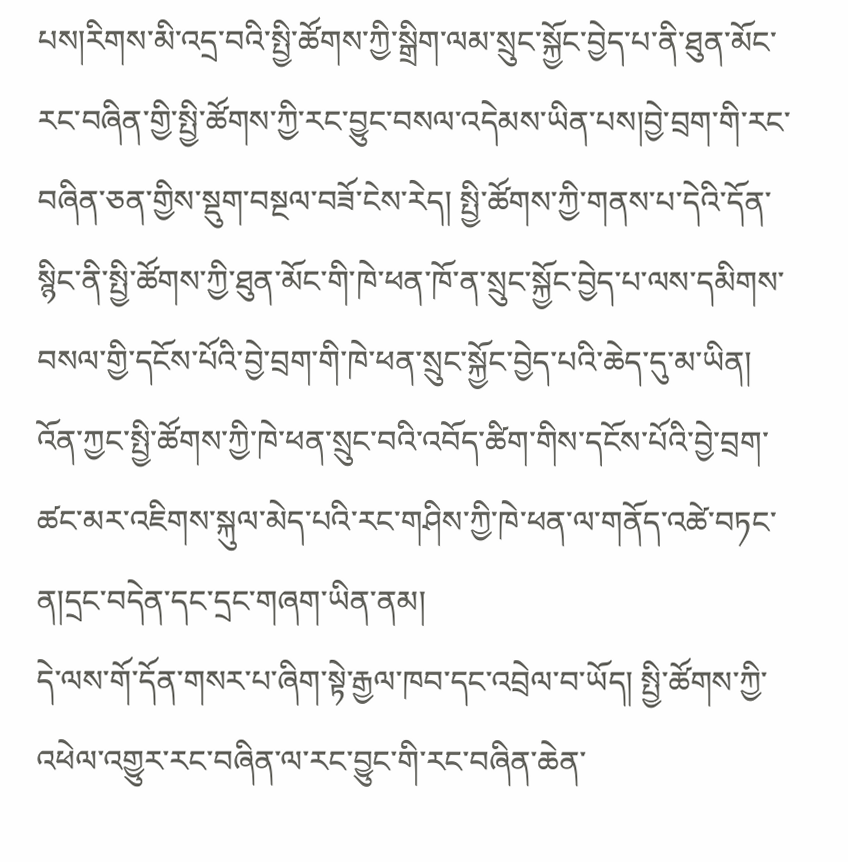པས།རིགས་མི་འདྲ་བའི་སྤྱི་ཚོགས་ཀྱི་སྒྲིག་ལམ་སྲུང་སྐྱོང་བྱེད་པ་ནི་ཐུན་མོང་རང་བཞིན་གྱི་སྤྱི་ཚོགས་ཀྱི་རང་བྱུང་བསལ་འདེམས་ཡིན་པས།བྱེ་བྲག་གི་རང་བཞིན་ཅན་གྱིས་སྡུག་བསྔལ་བཟོ་ངེས་རེད། སྤྱི་ཚོགས་ཀྱི་གནས་པ་དེའི་དོན་སྙིང་ནི་སྤྱི་ཚོགས་ཀྱི་ཐུན་མོང་གི་ཁེ་ཕན་ཁོ་ན་སྲུང་སྐྱོང་བྱེད་པ་ལས་དམིགས་བསལ་གྱི་དངོས་པོའི་བྱེ་བྲག་གི་ཁེ་ཕན་སྲུང་སྐྱོང་བྱེད་པའི་ཆེད་དུ་མ་ཡིན། འོན་ཀྱང་སྤྱི་ཚོགས་ཀྱི་ཁེ་ཕན་སྲུང་བའི་འབོད་ཚིག་གིས་དངོས་པོའི་བྱེ་བྲག་ཚང་མར་འཇིགས་སྐུལ་མེད་པའི་རང་གཤིས་ཀྱི་ཁེ་ཕན་ལ་གནོད་འཚེ་བཏང་ན།དྲང་བདེན་དང་དྲང་གཞག་ཡིན་ནམ།
དེ་ལས་གོ་དོན་གསར་པ་ཞིག་སྟེ་རྒྱལ་ཁབ་དང་འབྲེལ་བ་ཡོད། སྤྱི་ཚོགས་ཀྱི་འཕེལ་འགྱུར་རང་བཞིན་ལ་རང་བྱུང་གི་རང་བཞིན་ཆེན་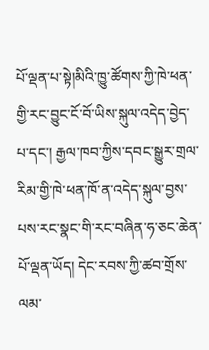པོ་ལྡན་པ་སྟེ།མིའི་ཁྱུ་ཚོགས་ཀྱི་ཁེ་ཕན་གྱི་རང་བྱུང་ངོ་བོ་ཡིས་སྐུལ་འདེད་བྱེད་པ་དང་། རྒྱལ་ཁབ་ཀྱིས་དབང་སྒྱུར་གྲལ་རིམ་གྱི་ཁེ་ཕན་ཁོ་ན་འདེད་སྐུལ་བྱས་པས་རང་སྣང་གི་རང་བཞིན་ཧ་ཅང་ཆེན་པོ་ལྡན་ཡོད། དེང་རབས་ཀྱི་ཚབ་གྲོས་ལམ་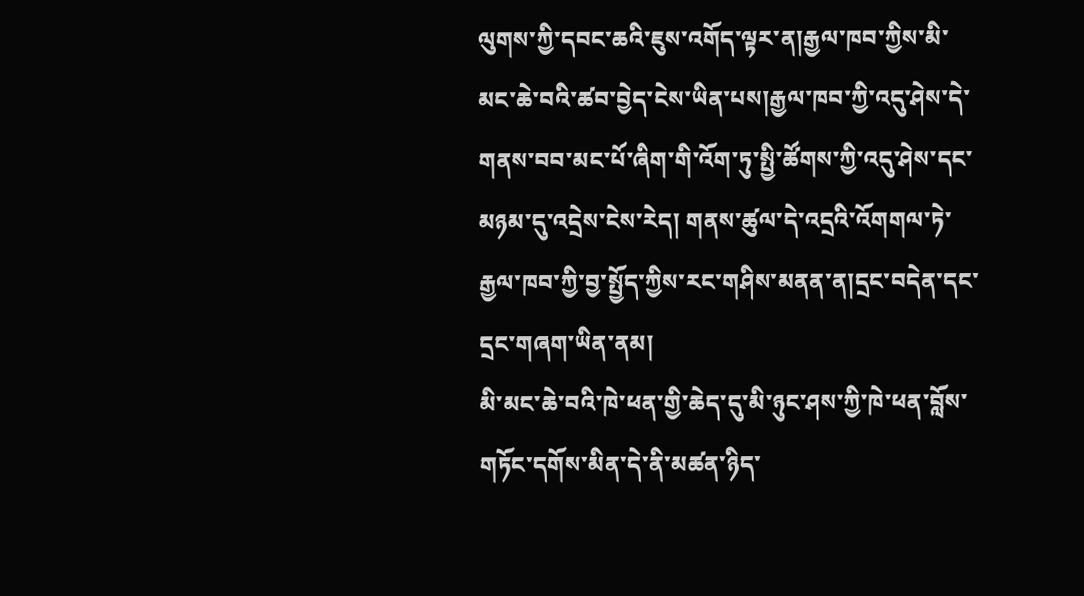ལུགས་ཀྱི་དབང་ཆའི་ཇུས་འགོད་ལྟར་ན།རྒྱལ་ཁབ་ཀྱིས་མི་མང་ཆེ་བའི་ཚབ་བྱེད་ངེས་ཡིན་པས།རྒྱལ་ཁབ་ཀྱི་འདུ་ཤེས་དེ་གནས་བབ་མང་པོ་ཞིག་གི་འོག་ཏུ་སྤྱི་ཚོགས་ཀྱི་འདུ་ཤེས་དང་མཉམ་དུ་འདྲེས་ངེས་རེད། གནས་ཚུལ་དེ་འདྲའི་འོགགལ་ཏེ་རྒྱལ་ཁབ་ཀྱི་བྱ་སྤྱོད་ཀྱིས་རང་གཤིས་མནན་ན།དྲང་བདེན་དང་དྲང་གཞག་ཡིན་ནམ།
མི་མང་ཆེ་བའི་ཁེ་ཕན་གྱི་ཆེད་དུ་མི་ཉུང་ཤས་ཀྱི་ཁེ་ཕན་བློས་གཏོང་དགོས་མིན་དེ་ནི་མཚན་ཉིད་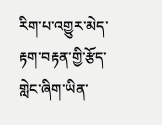རིག་པ་འགྱུར་མེད་རྟག་བརྟན་གྱི་རྩོད་གླེང་ཞིག་ཡིན་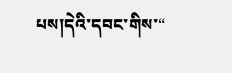པས།དེའི་དབང་གིས་“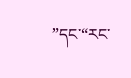”དང་“རང་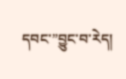དབང་”བྱུང་བ་རེད།